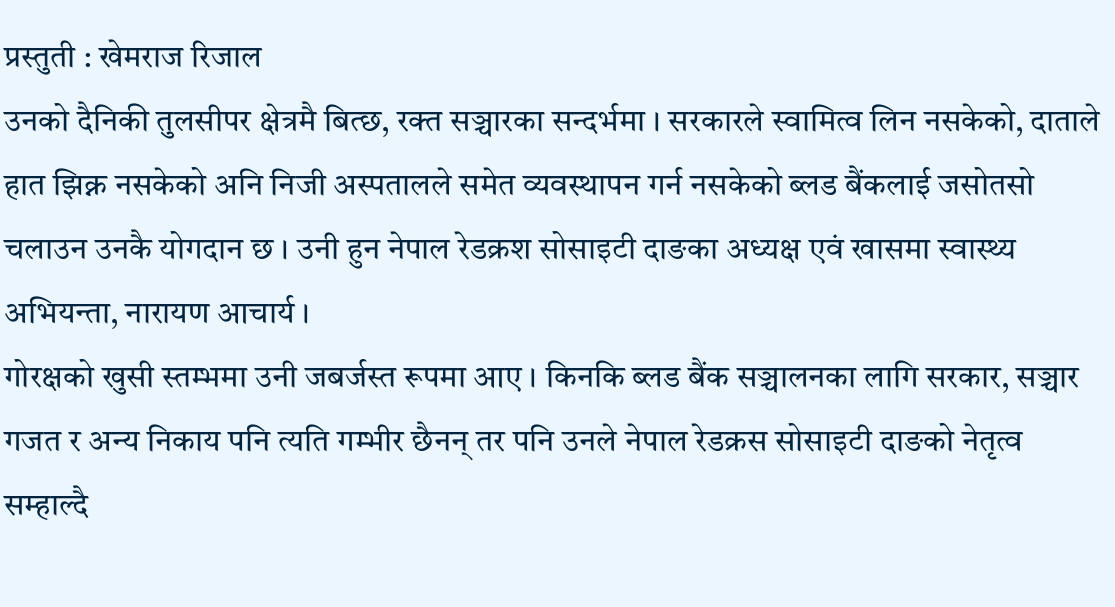प्रस्तुती : खेमराज रिजाल
उनको दैनिकी तुलसीपर क्षेत्रमै बित्छ, रक्त सञ्चारका सन्दर्भमा । सरकारले स्वामित्व लिन नसकेको, दाताले हात झिक्न नसकेको अनि निजी अस्पतालले समेत व्यवस्थापन गर्न नसकेको ब्लड बैंकलाई जसोतसो चलाउन उनकै योगदान छ । उनी हुन नेपाल रेडक्रश सोसाइटी दाङका अध्यक्ष एवं खासमा स्वास्थ्य अभियन्ता, नारायण आचार्य ।
गोरक्षको खुसी स्तम्भमा उनी जबर्जस्त रूपमा आए । किनकि ब्लड बैंक सञ्चालनका लागि सरकार, सञ्चार गजत र अन्य निकाय पनि त्यति गम्भीर छैनन् तर पनि उनले नेपाल रेडक्रस सोसाइटी दाङको नेतृत्व सम्हाल्दै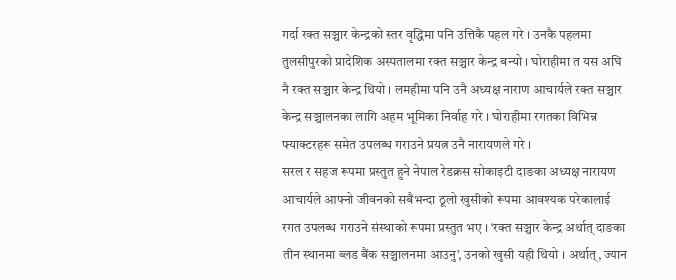गर्दा रक्त सञ्चार केन्द्रको स्तर वृद्धिमा पनि उत्तिकै पहल गरे । उनकै पहलमा तुलसीपुरको प्रादेशिक अस्पतालमा रक्त सञ्चार केन्द्र बन्यो । घोराहीमा त यस अघि नै रक्त सञ्चार केन्द्र थियो । लमहीमा पनि उनै अध्यक्ष नाराण आचार्यले रक्त सञ्चार केन्द्र सञ्चालनका लागि अहम भूमिका निर्वाह गरे । घोराहीमा रगतका विभिन्न फ्याक्टरहरू समेत उपलब्ध गराउने प्रयत्न उनै नारायणले गरे ।
सरल र सहज रूपमा प्रस्तुत हुने नेपाल रेडक्रस सोकाइटी दाङका अध्यक्ष नारायण आचार्यले आफ्नो जीवनको सबैभन्दा ठूलो खुसीको रूपमा आवश्यक परेकालाई रगत उपलब्ध गराउने संस्थाको रूपमा प्रस्तुत भए । ‘रक्त सञ्चार केन्द्र अर्थात् दाङका तीन स्थानमा ब्लड बैंक सञ्चालनमा आउनु’, उनको खुसी यही थियो । अर्थात्, ज्यान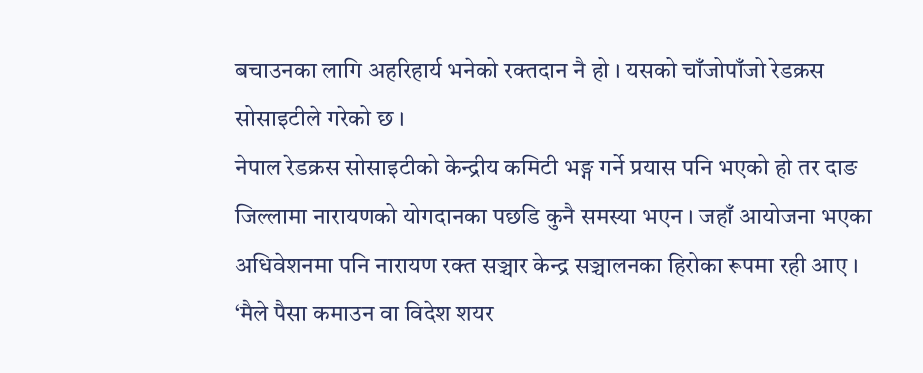बचाउनका लागि अहरिहार्य भनेको रक्तदान नै हो । यसको चाँजोपाँजो रेडक्रस सोसाइटीले गरेको छ ।
नेपाल रेडक्रस सोसाइटीको केन्द्रीय कमिटी भङ्ग गर्ने प्रयास पनि भएको हो तर दाङ जिल्लामा नारायणको योगदानका पछडि कुनै समस्या भएन । जहाँ आयोजना भएका अधिवेशनमा पनि नारायण रक्त सञ्चार केन्द्र सञ्चालनका हिरोका रूपमा रही आए ।
‘मैले पैसा कमाउन वा विदेश शयर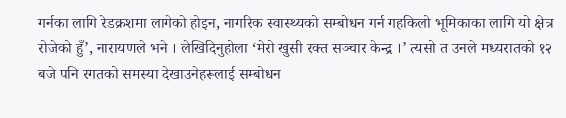गर्नका लागि रेडक्रशमा लागेको होइन, नागरिक स्वास्थ्यको सम्बोधन गर्न गहकिलो भूमिकाका लागि यो क्षेत्र रोजेको हुँ’, नारायणले भने । लेखिदिनुहोला ‘मेरो खुसी रक्त सञ्चार केन्द्र ।’ त्यसो त उनले मध्यरातको १२ बजे पनि रगतको समस्या देखाउनेहरूलाई सम्बोधन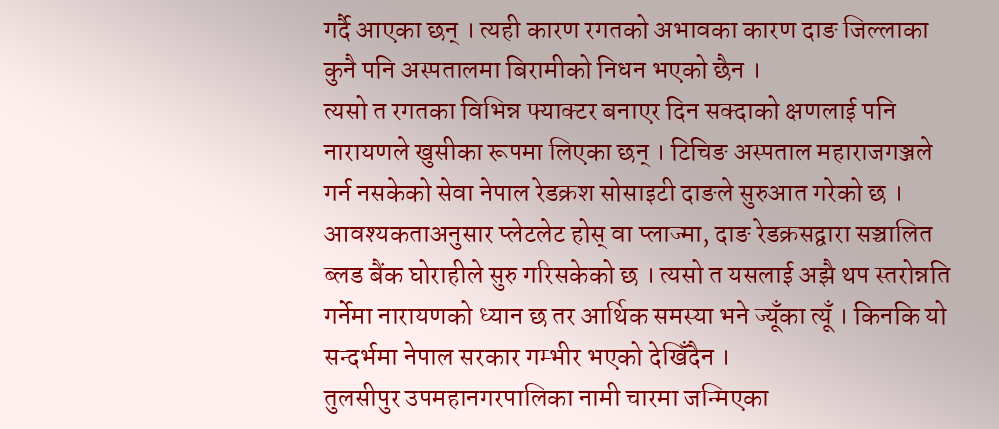गर्दै आएका छन् । त्यही कारण रगतको अभावका कारण दाङ जिल्लाका कुनै पनि अस्पतालमा बिरामीको निधन भएको छैन ।
त्यसो त रगतका विभिन्न फ्याक्टर बनाएर दिन सक्दाको क्षणलाई पनि नारायणले खुसीका रूपमा लिएका छन् । टिचिङ अस्पताल महाराजगञ्जले गर्न नसकेको सेवा नेपाल रेडक्रश सोसाइटी दाङले सुरुआत गरेको छ । आवश्यकताअनुसार प्लेटलेट होस् वा प्लाज्मा, दाङ रेडक्रसद्वारा सञ्चालित ब्लड बैंक घोराहीले सुरु गरिसकेको छ । त्यसो त यसलाई अझै थप स्तरोन्नति गर्नेमा नारायणको ध्यान छ तर आर्थिक समस्या भने ज्यूँका त्यूँ । किनकि यो सन्दर्भमा नेपाल सरकार गम्भीर भएको देखिँदैन ।
तुलसीपुर उपमहानगरपालिका नामी चारमा जन्मिएका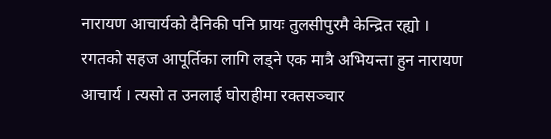नारायण आचार्यको दैनिकी पनि प्रायः तुलसीपुरमै केन्द्रित रह्यो । रगतको सहज आपूर्तिका लागि लड्ने एक मात्रै अभियन्ता हुन नारायण आचार्य । त्यसो त उनलाई घोराहीमा रक्तसञ्चार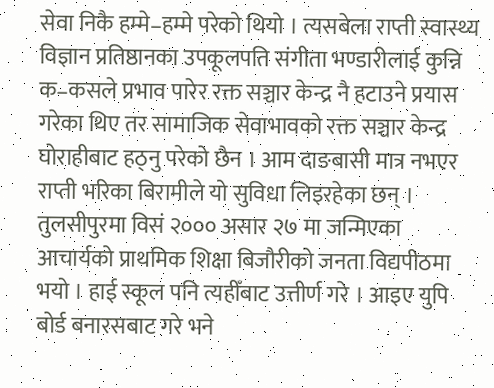सेवा निकै हम्मे–हम्मे परेको थियो । त्यसबेला राप्ती स्वास्थ्य विज्ञान प्रतिष्ठानका उपकूलपति संगीता भण्डारीलाई कुन्नि क–कसले प्रभाव पारेर रक्त सञ्चार केन्द्र नै हटाउने प्रयास गरेका थिए तर सामाजिक सेवाभावको रक्त सञ्चार केन्द्र घोराहीबाट हठ्नु परेको छैन । आम दाङबासी मात्र नभएर राप्ती भरिका बिरामीले यो सुविधा लिइरहेका छन् ।
तुलसीपुरमा विसं २००० असार २७ मा जन्मिएका आचार्यको प्राथमिक शिक्षा बिजौरीको जनता विद्यपीठमा भयो । हाई स्कूल पनि त्यहीँबाट उत्तीर्ण गरे । आइए युपि बोर्ड बनारसबाट गरे भने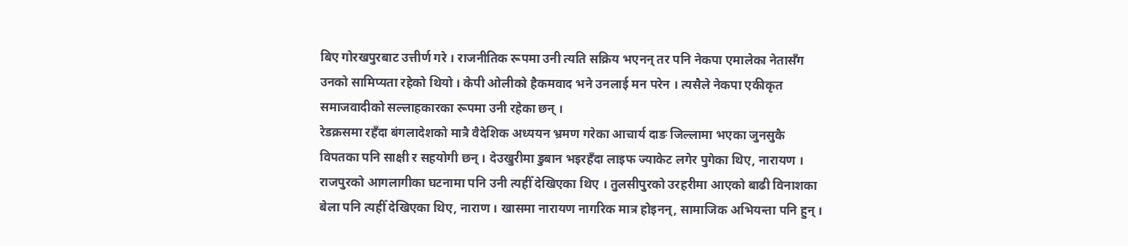बिए गोरखपुरबाट उत्तीर्ण गरे । राजनीतिक रूपमा उनी त्यति सक्रिय भएनन् तर पनि नेकपा एमालेका नेतासँग उनको सामिप्यता रहेको थियो । केपी ओलीको हैकमवाद भने उनलाई मन परेन । त्यसैले नेकपा एकीकृत समाजवादीको सल्लाहकारका रूपमा उनी रहेका छन् ।
रेडक्रसमा रहँदा बंगलादेशको मात्रै वैदेशिक अध्ययन भ्रमण गरेका आचार्य दाङ जिल्लामा भएका जुनसुकै विपतका पनि साक्षी र सहयोगी छन् । देउखुरीमा डुबान भइरहँदा लाइफ ज्याकेट लगेर पुगेका थिए, नारायण । राजपुरको आगलागीका घटनामा पनि उनी त्यहीँ देखिएका थिए । तुलसीपुरको उरहरीमा आएको बाढी विनाशका बेला पनि त्यहीँ देखिएका थिए, नाराण । खासमा नारायण नागरिक मात्र होइनन्, सामाजिक अभियन्ता पनि हुन् ।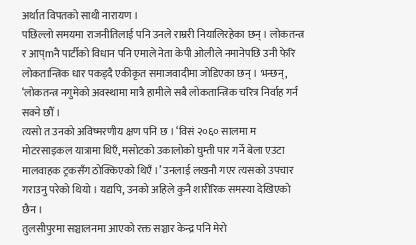अर्थात विपतको साथी नारायण ।
पछिल्लो समयमा राजनीतिलाई पनि उनले राम्ररी नियालिरहेका छन् । लोकतन्त्र र आप्mनै पार्टीको विधान पनि एमाले नेता केपी ओलीले नमानेपछि उनी फेरि लोकतान्त्रिक धार पकड्दै एकीकृत समाजवादीमा जोडिएका छन् । भन्छन्, ‘लोकतन्त्र नगुमेको अवस्थामा मात्रै हामीले सबै लोकतान्त्रिक चरित्र निर्वाह गर्न सक्ने छौँ ।
त्यसो त उनको अविष्मरणीय क्षण पनि छ । ‘विसं २०६० सालमा म मोटरसाइकल यात्रामा थिएँ, मसोटको उकालोको घुम्ती पार गर्ने बेला एउटा मालवाहक ट्रकसँग ठोक्किएको थिएँ ।’ उनलाई लखनौ गएर त्यसको उपचार गराउनु परेको थियो । यद्यपि, उनको अहिले कुनै शारीरिक समस्या देखिएको छैन ।
तुलसीपुरमा सञ्चालनमा आएको रक्त सञ्चार केन्द्र पनि मेरो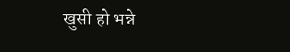खुसी हो भन्ने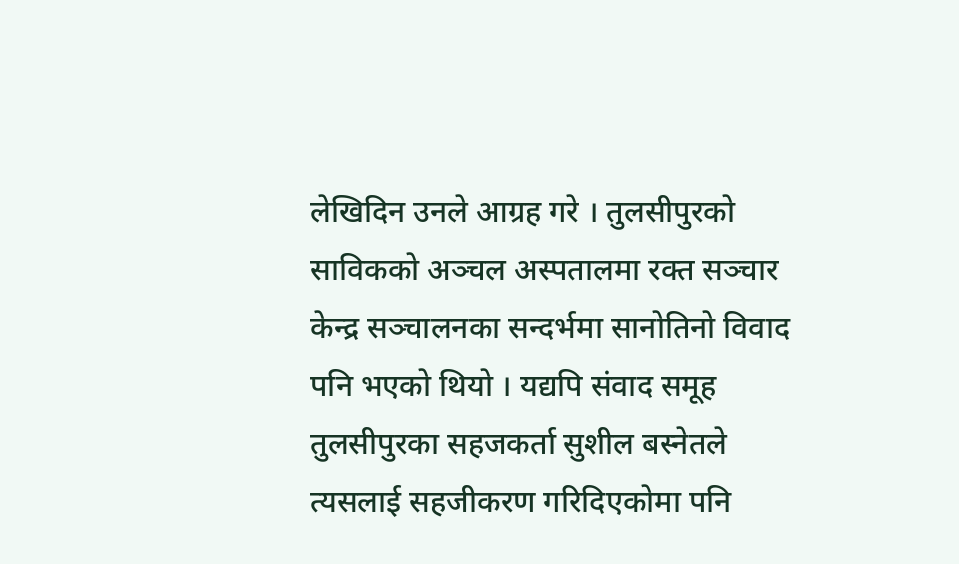लेखिदिन उनले आग्रह गरे । तुलसीपुरको साविकको अञ्चल अस्पतालमा रक्त सञ्चार केन्द्र सञ्चालनका सन्दर्भमा सानोतिनो विवाद पनि भएको थियो । यद्यपि संवाद समूह तुलसीपुरका सहजकर्ता सुशील बस्नेतले त्यसलाई सहजीकरण गरिदिएकोमा पनि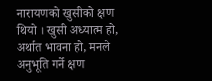नारायणको खुसीको क्षण थियो । खुसी अध्यात्म हो, अर्थात भावना हो, मनले अनुभूति गर्ने क्षण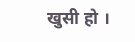खुसी हो ।